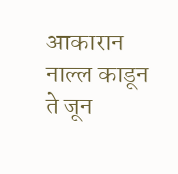आकारान नाल्ल काडून ते जून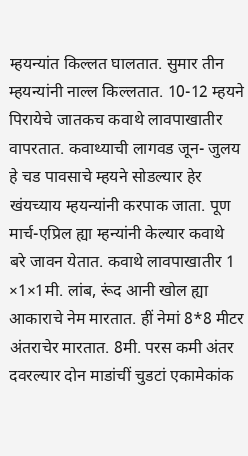म्हयन्यांत किल्लत घालतात. सुमार तीन म्हयन्यांनी नाल्ल किल्लतात. 10-12 म्हयने पिरायेचे जातकच कवाथे लावपाखातीर वापरतात. कवाथ्याची लागवड जून- जुलय हे चड पावसाचे म्हयने सोडल्यार हेर खंयच्याय म्हयन्यांनी करपाक जाता. पूण मार्च-एप्रिल ह्या म्हन्यांनी केल्यार कवाथे बरे जावन येतात. कवाथे लावपाखातीर 1 ×1×1मी. लांब, रूंद आनी खोल ह्या आकाराचे नेम मारतात. हीं नेमां 8*8 मीटर अंतराचेर मारतात. 8मी. परस कमी अंतर दवरल्यार दोन माडांचीं चुडटां एकामेकांक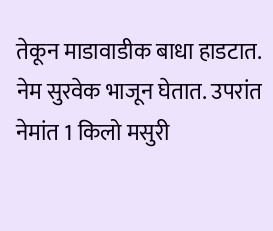तेकून माडावाडीक बाधा हाडटात. नेम सुरवेक भाजून घेतात. उपरांत नेमांत 1 किलो मसुरी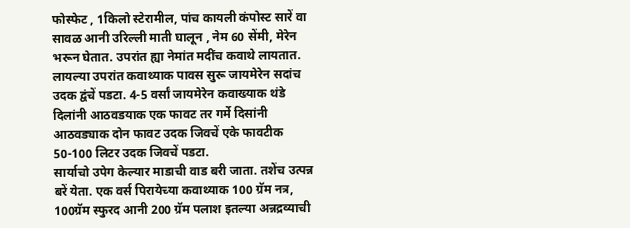फोस्फेट , 1किलो स्टेरामील, पांच कायली कंपोस्ट सारें वा सावळ आनी उरिल्ली माती घालून , नेम 60 सेंमी, मेरेन भरून घेतात. उपरांत ह्या नेमांत मदींच कवाथे लायतात. लायल्या उपरांत कवाथ्याक पावस सुरू जायमेरेन सदांच उदक द्वंचें पडटा. 4-5 वर्सां जायमेरेन कवाख्याक थंडे दिलांनी आठवडयाक एक फावट तर गर्मे दिसांनी आठवड्याक दोन फावट उदक जिवचें एके फावटीक 50-100 लिटर उदक जिवचें पडटा.
सार्याचो उपेग केल्यार माडाची वाड बरी जाता. तशेंच उत्पन्न बरें येता. एक वर्स पिरायेच्या कवाथ्याक 100 ग्रॅम नत्र, 100ग्रॅम स्फुरद आनी 200 ग्रॅम पलाश इतल्या अन्नद्रव्याची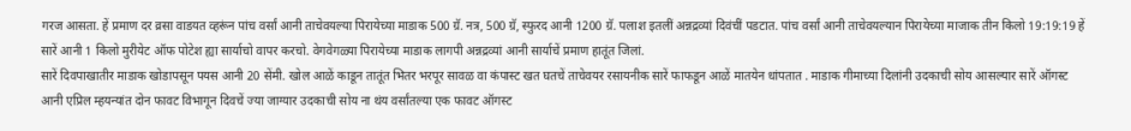गरज आसता. हें प्रमाण दर व्रसा वाडयत व्हरूंन पांच वर्सां आनी ताचेवयल्या पिरायेच्या माडाक 500 ग्रॅ. नत्र, 500 ग्रॅ, स्फुरद आनी 1200 ग्रॅ. पलाश इतलीं अन्नद्रव्यां दिवंचीं पडटात. पांच वर्सां आनी ताचेवयल्यान पिरायेच्या माजाक तीन किलो 19:19:19 हें सारें आनी 1 किलो मुरीयेट ऑफ पोटेश ह्या सार्याचो वापर करचो. वेगवेगळ्या पिरायेच्या माडाक लागपी अन्नद्रव्यां आनी सार्याचें प्रमाण हातूंत जिलां.
सारें दिवपाखातीर माडाक खोडापसून पयस आनी 20 सेंमी. खोल आळें काडून तातूंत भितर भरपूर सावळ वा कंपास्ट खत घतचें ताचेवयर रसायनीक सारें फाफडून आळें मातयेन धांपतात . माडाक गीमाच्या दिलांनी उदकाची सोय आसल्यार सारें ऑगस्ट आनी एप्रिल म्हयन्यांत दोन फावट विभागून दिवचें ज्या जाग्यार उदकाची सोय ना थंय वर्सांतल्या एक फावट ऑगस्ट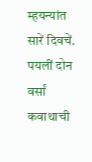म्हयन्यांत सारें दिवचें.
पयलीं दोन वर्सां कवाथाची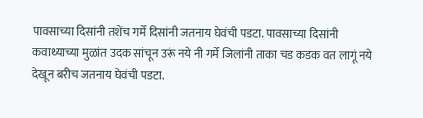पावसाच्या दिसांनी तशेंच गर्मे दिसांनी जतनाय घेवंची पडटा. पावसाच्या दिसांनी कवाथ्याच्या मुळांत उदक सांचून उरूं नये नी गर्मे जिलांनी ताका चड कडक वत लागूं नये देखून बरीच जतनाय घेवंची पडटा.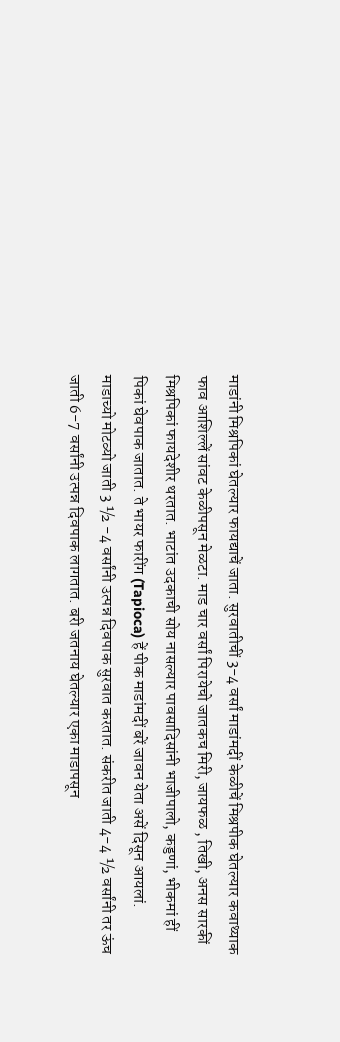माडांनी मिश्रपिकां घेतल्यार फायद्याचें जाता. सुरवातीचीं 3-4 वर्सां माडांमदीं केळीचें मिश्रपीक घेतल्यार कवाथ्याक फाव आशिल्लें सांवट केळीपसून मेळटा. माड चार वर्सां पिरायेचो जातकच मिरी, जायफळ , तिखी, अनस सारकीं मिश्रपिकां फायदेशीर थरतात. भाटांत उदकाची सोय नासल्यार पावसादिसांनी भाजीपालो, कड्डणां, भीकमां हीं पिकां घेवपाक जातात. ते भायर फारींग (Tapioca) हें पीक माडांमदीं बरें जावन येता असें दिसून आयलां.
माडाच्यो मोटव्यो जाती 3 ½ -4 वर्सांनी उत्पन्न दिवपाक सुरवात करतात. संकरीत जाती 4-4 ½ वर्सांनी तर ऊंच जाती 6-7 वर्सांनी उत्पन्न दिवपाक लागतात. बरी जतनाय घेतल्यार एका माडापसून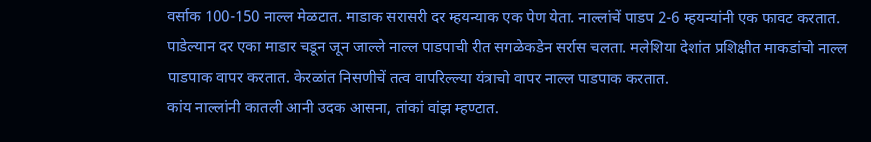वर्साक 100-150 नाल्ल मेळटात. माडाक सरासरी दर म्हयन्याक एक पेण येता. नाल्लांचें पाडप 2-6 म्हयन्यांनी एक फावट करतात. पाडेल्यान दर एका माडार चडून जून जाल्ले नाल्ल पाडपाची रीत सगळेकडेन सर्रास चलता. मलेशिया देशांत प्रशिक्षीत माकडांचो नाल्ल पाडपाक वापर करतात. केरळांत निसणीचें तत्व वापरिल्ल्या यंत्राचो वापर नाल्ल पाडपाक करतात.
कांय नाल्लांनी कातली आनी उदक आसना, तांकां वांझ म्हण्टात.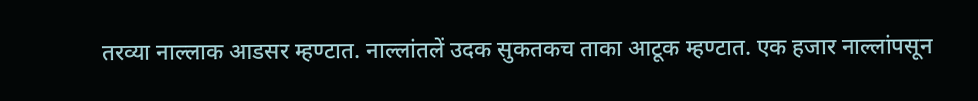तरव्या नाल्लाक आडसर म्हण्टात. नाल्लांतलें उदक सुकतकच ताका आटूक म्हण्टात. एक हजार नाल्लांपसून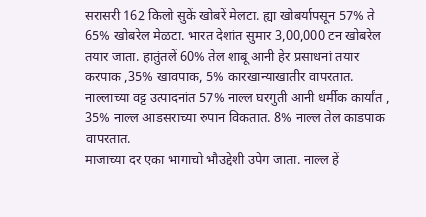सरासरी 162 किलो सुकें खोबरें मेलटा. ह्या खोबर्यापसून 57% ते 65% खोबरेल मेळटा. भारत देशांत सुमार 3,00,000 टन खोबरेल तयार जाता. हातुंतलें 60% तेल शाबू आनी हेर प्रसाधनां तयार करपाक ,35% खावपाक, 5% कारखान्याखातीर वापरतात. नाल्लाच्या वट्ट उत्पादनांत 57% नाल्ल घरगुती आनी धर्मीक कार्यांत , 35% नाल्ल आडसराच्या रुपान विकतात. 8% नाल्ल तेल काडपाक वापरतात.
माजाच्या दर एका भागाचो भौउद्देशी उपेग जाता. नाल्ल हें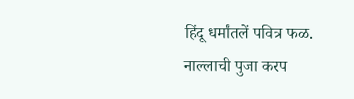हिंदू धर्मांतलें पवित्र फळ. नाल्लाची पुजा करप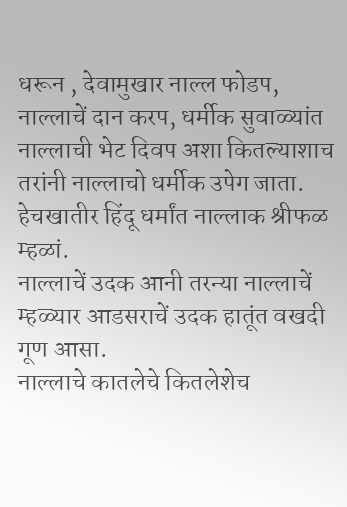धरून , देवामुखार नाल्ल फोडप, नाल्लाचें दान करप, धर्मीक सुवाळ्यांत नाल्लाची भेट दिवप अशा कितल्याशाच तरांनी नाल्लाचो धर्मीक उपेग जाता. हेचखातीर हिंदू धर्मांत नाल्लाक श्रीफळ म्हळां.
नाल्लाचें उदक आनी तरन्या नाल्लाचें म्हळ्यार आडसराचें उदक हातूंत वखदी गूण आसा.
नाल्लाचे कातलेचे कितलेशेच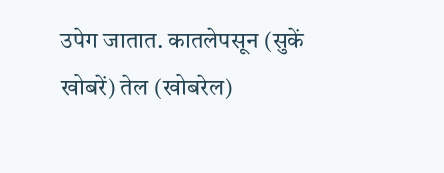उपेग जातात. कातलेपसून (सुकें खोबरें) तेल (खोबरेल)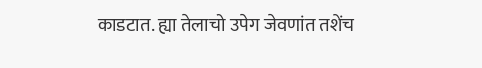काडटात. ह्या तेलाचो उपेग जेवणांत तशेंच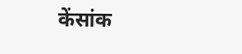केंसांक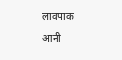लावपाक आनी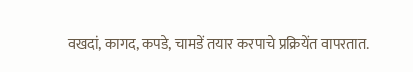वखदां, कागद, कपडे, चामडें तयार करपाचे प्रक्रियेंत वापरतात.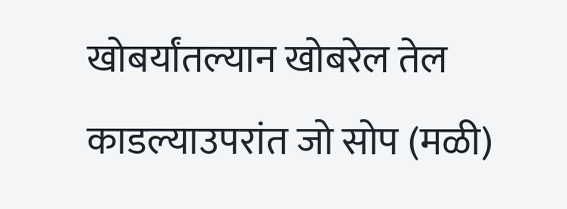खोबर्यांतल्यान खोबरेल तेल काडल्याउपरांत जो सोप (मळी)